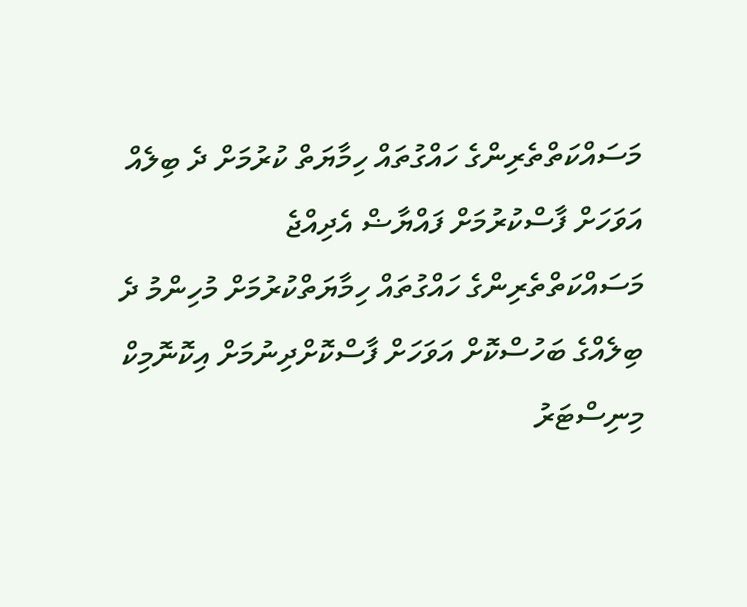މަސައްކަތްތެރިންގެ ހައްގުތައް ހިމާޔަތް ކުރުމަށް ދެ ބިލެއް އަވަހަށް ފާސްކުރުމަށް ފައްޔާޟް އެދިއްޖެ
މަސައްކަތްތެރިންގެ ހައްގުތައް ހިމާޔަތްކުރުމަށް މުހިންމު ދެ ބިލެއްގެ ބަހުސްކޮށް އަވަހަށް ފާސްކޮށްދިނުމަށް އިކޮނޮމިކް މިނިސްޓަރު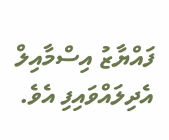ފައްޔާޒު އިސްމާއިލް އެދިލައްވައިފި އެވެ.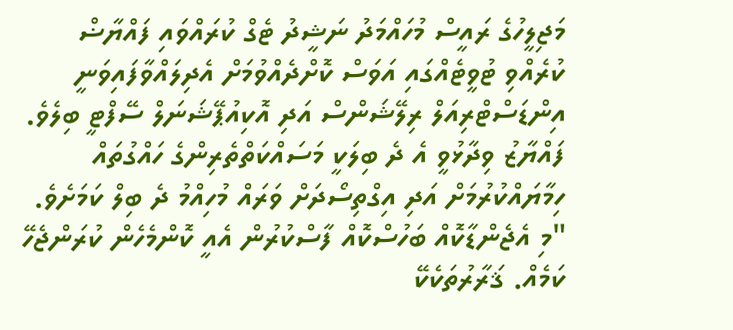މަޖިލީހުގެ ރައީސް މުހައްމަދު ނަޝީދު ޓެގް ކުރައްވައި ފައްޔާޟް ކުރެއްވި ޓުވީޓެއްގައި އަވަސް ކޮށްދެއްވުމަށް އެދިލައްވާފައިވަނީ އިންޑަސްޓްރިއަލް ރިލޭޝަންސް އަދި އޮކިއުޕޭޝަނަލް ސޭފްޓީ ބިލެވެ.
ފައްޔާޒު ވިދާޅުވީ އެ ދެ ބިލަކީ މަސައްކަތްތެރިންގެ ހައްގުތައް ހިމާޔައްކުރުމަށް އަދި އިގްތިސޯދަށް ވަރައް މުހިއްމު ދެ ބިލް ކަމަށެވެ.
"މި އެޖެންޑާކޮއް ބަހުސްކޮއް ފާސްކުރުން އެއީ ކޮންމެހެން ކުރަންޖެހޭ ކަމެއް. ޤަރާރުތަކެކޭ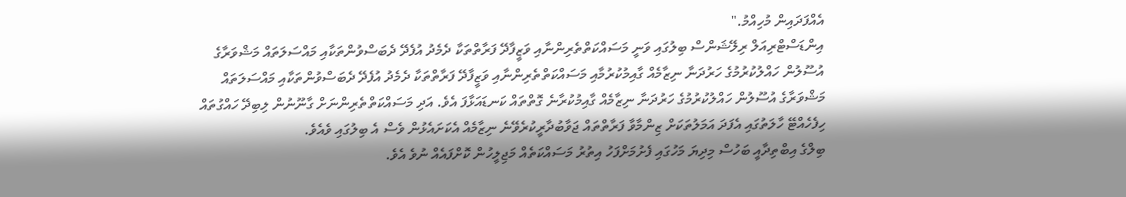އެއްފަދައިން މުހިއްމު."
އިންޑަސްޓްރިއަލް ރިލޭޝަންސް ބިލުގައި ވަނީ މަސައްކަތްތެރިންނާއި ވަޒީފާދޭ ފަރާތްތަކާ ދެމެދު އުފެދޭ ދެބަސްވުންތަކާއި މައްސަލަތައް މަޝްވަރާގެ އުސޫލުން ހައްލުކުރުމުގެ ހަރުދަނާ ނިޒާމެއް ގާއިމުކުރުމާއި މަސައްކަތްތެރިންނާއި ވަޒީފާދޭ ފަރާތްތަކާ ދެމެދު އުފެދޭ ދެބަސްވުންތަކާއި މައްސަލަތައް މަޝްވަރާގެ އުސޫލުން ހައްލުކުރުމުގެ ހަރުދަނާ ނިޒާމެއް ގާއިމުކުރާނެ ގޮތްތައް ކަނޑައަޅާފަ އެވެ. އަދި މަސައްކަތްތެރިންނަށް ގާނޫނުން ލިބިދޭ ހައްގުތައް ހިފެހެއްޓޭ ހާލަތުގައި އެފަދަ އަމަލުތަކަށް ޒިންމާވާ ފަރާތްތައް ޖަވާބުދާރީކުރެވޭނެ ނިޒާމެއް އެކަށައެޅުން ވެސް އެ ބިލުގައި ވެއެވެ.
ބިލްގެ އިބްތިދާއީ ބަހުސް މިދިޔަ މަހުގައި ފެށުމަށްފަހު އިތުރު މަސައްކަތެއް މަޖިލީހުން ކޮށްފައެއް ނުވެ އެވެ.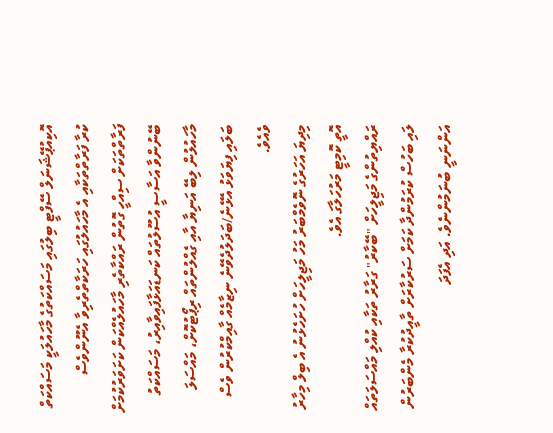އޮކިއުޕޭޝަނަލް ސޭފްޓީ ބިލުގައި މަސައްކަތުގެ މާހައުލަކީ މަސައްކަތް ކުރާ ފަރާތްތަކާއި އެ މާހައުލުގައި ހަރަކާތްތެރިވާ އެނޫންވެސް ފަރާތްތަކަށް ސިއްހީ ގޮތުން ރައްކާތެރި މާހައުލެއްކަން ކަށަވަރުކުމަށް ބޭނުންވާ އަސާސީ އުސޫލުތައް ކަނޑައަޅާފައިވާއިރު، މަސައްކަތު މާހައުލުން ލިބޭ އަނިޔާ އާއި ގެއްލުންތައް ރިޕޯޓުކޮށް، މައްސަލަ ބަލައި ފިޔަވަޅު އެޅޭނެ/ބަދަލުދެވޭނެ ނިޒާމެއް ގާއިމްކުރުން ވެސް ވެއެވެ.
މިދިޔަ އަހަރުގެ ނޮވެމްބަރު މަހު މަޖިލީހަށް ހުށަހެޅުނު އެ ބިލް މިހާރު އޮތީ ކޮމިޓީ މަރުހަލާގަ އެވެ.
ރައްޔިތުންގެ މަޖިލީހަށް "ބޭކާރު" ގަރާރު ތަކާއި ކުއްލި މައްސަލަތައް ލައި ބަހުސް ކުރަމުންދާ ކަމަށް ސަރުކާރަށް ތާއީދުކުރާ މެންބަރުން އަންނަނީ ބުނަމުންނެވެ. އަދި އެފަދަ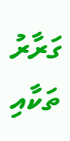ގަރާރު ތަކާއި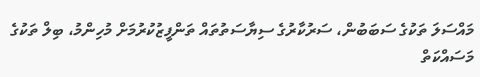މައްސަލަ ތަކުގެ ސަބަބުން، ސަރުކާރުގެ ސިޔާސަތުތައް ތަންފީޒުކުރުމަށް މުހިންމު، ބިލް ތަކުގެ މަސައްކަތް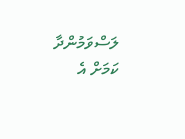ލަސްވަމުންދާ ކަމަށް އެ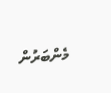މެންބަރުން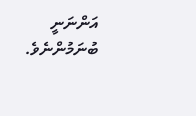އަންނަނީ ބުނަމުންނެވެ.